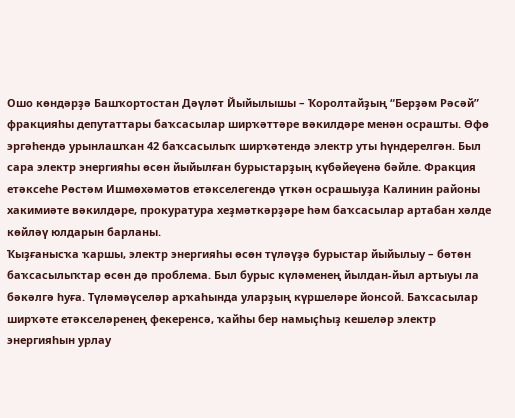Ошо көндәрҙә Башҡортостан Дәүләт Йыйылышы – Ҡоролтайҙың “Берҙәм Рәсәй” фракцияһы депутаттары баҡсасылар ширҡәттәре вәкилдәре менән осрашты. Өфө эргәһендә урынлашҡан 42 баҡсасылыҡ ширҡәтендә электр уты һүндерелгән. Был сара электр энергияһы өсөн йыйылған бурыстарҙың күбәйеүенә бәйле. Фракция етәксеһе Рөстәм Ишмөхәмәтов етәкселегендә үткән осрашыуҙа Калинин районы хакимиәте вәкилдәре, прокуратура хеҙмәткәрҙәре һәм баҡсасылар артабан хәлде көйләү юлдарын барланы.
Ҡыҙғанысҡа ҡаршы, электр энергияһы өсөн түләүҙә бурыстар йыйылыу – бөтөн баҡсасылыҡтар өсөн дә проблема. Был бурыс күләменең йылдан-йыл артыуы ла бәкәлгә һуға. Түләмәүселәр арҡаһында уларҙың күршеләре йонсой. Баҡсасылар ширҡәте етәкселәренең фекеренсә, ҡайһы бер намыҫһыҙ кешеләр электр энергияһын урлау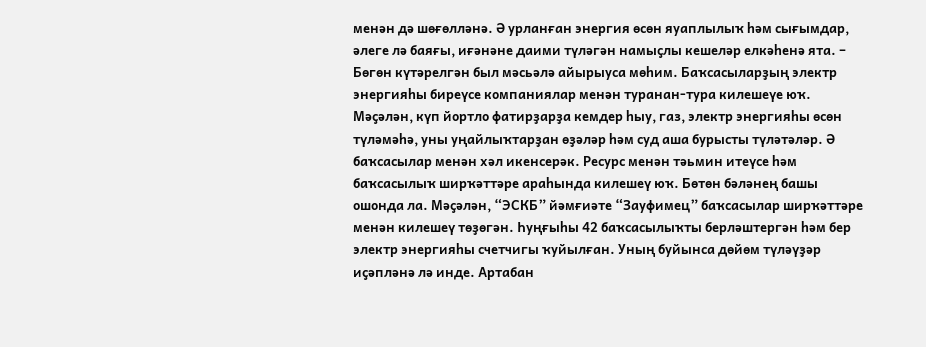менән дә шөғөлләнә. Ә урланған энергия өсөн яуаплылыҡ һәм сығымдар, әлеге лә баяғы, иғәнәне даими түләгән намыҫлы кешеләр елкәһенә ята. – Бөгөн күтәрелгән был мәсьәлә айырыуса мөһим. Баҡсасыларҙың электр энергияһы биреүсе компаниялар менән туранан-тура килешеүе юҡ. Мәҫәлән, күп йортло фатирҙарҙа кемдер һыу, газ, электр энергияһы өсөн түләмәһә, уны уңайлыҡтарҙан өҙәләр һәм суд аша бурысты түләтәләр. Ә баҡсасылар менән хәл икенсерәк. Ресурс менән тәьмин итеүсе һәм баҡсасылыҡ ширҡәттәре араһында килешеү юҡ. Бөтөн бәләнең башы ошонда ла. Мәҫәлән, “ЭСКБ” йәмғиәте “Зауфимец” баҡсасылар ширҡәттәре менән килешеү төҙөгән. Һуңғыһы 42 баҡсасылыҡты берләштергән һәм бер электр энергияһы счетчигы ҡуйылған. Уның буйынса дөйөм түләүҙәр иҫәпләнә лә инде. Артабан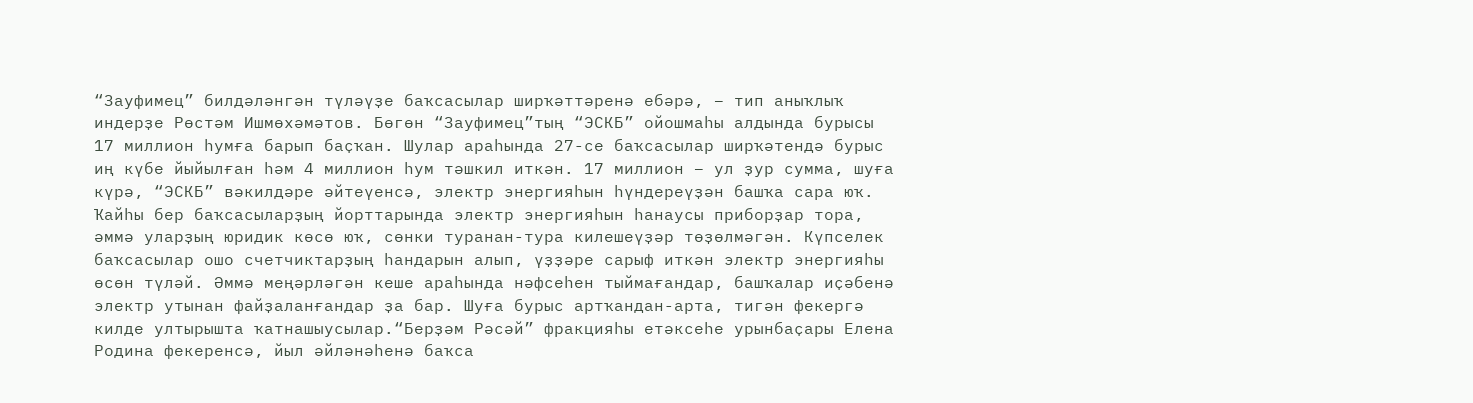“Зауфимец” билдәләнгән түләүҙе баҡсасылар ширҡәттәренә ебәрә, – тип аныҡлыҡ индерҙе Рөстәм Ишмөхәмәтов. Бөгөн “Зауфимец”тың “ЭСКБ” ойошмаһы алдында бурысы 17 миллион һумға барып баҫҡан. Шулар араһында 27-се баҡсасылар ширҡәтендә бурыс иң күбе йыйылған һәм 4 миллион һум тәшкил иткән. 17 миллион – ул ҙур сумма, шуға күрә, “ЭСКБ” вәкилдәре әйтеүенсә, электр энергияһын һүндереүҙән башҡа сара юҡ. Ҡайһы бер баҡсасыларҙың йорттарында электр энергияһын һанаусы приборҙар тора, әммә уларҙың юридик көсө юҡ, сөнки туранан-тура килешеүҙәр төҙөлмәгән. Күпселек баҡсасылар ошо счетчиктарҙың һандарын алып, үҙҙәре сарыф иткән электр энергияһы өсөн түләй. Әммә меңәрләгән кеше араһында нәфсеһен тыймағандар, башҡалар иҫәбенә электр утынан файҙаланғандар ҙа бар. Шуға бурыс артҡандан-арта, тигән фекергә килде ултырышта ҡатнашыусылар.“Берҙәм Рәсәй” фракцияһы етәксеһе урынбаҫары Елена Родина фекеренсә, йыл әйләнәһенә баҡса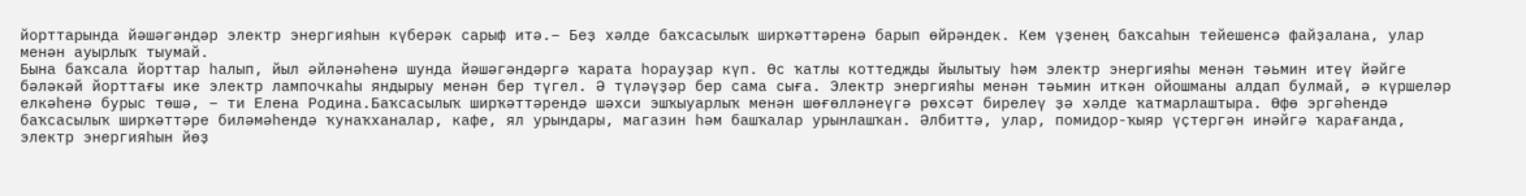йорттарында йәшәгәндәр электр энергияһын күберәк сарыф итә.– Беҙ хәлде баҡсасылыҡ ширҡәттәренә барып өйрәндек. Кем үҙенең баҡсаһын тейешенсә файҙалана, улар менән ауырлыҡ тыумай.
Бына баҡсала йорттар һалып, йыл әйләнәһенә шунда йәшәгәндәргә ҡарата һорауҙар күп. Өс ҡатлы коттеджды йылытыу һәм электр энергияһы менән тәьмин итеү йәйге бәләкәй йорттағы ике электр лампочкаһы яндырыу менән бер түгел. Ә түләүҙәр бер сама сыға. Электр энергияһы менән тәьмин иткән ойошманы алдап булмай, ә күршеләр елкәһенә бурыс төшә, – ти Елена Родина.Баҡсасылыҡ ширҡәттәрендә шәхси эшҡыуарлыҡ менән шөғөлләнеүгә рөхсәт бирелеү ҙә хәлде ҡатмарлаштыра. Өфө эргәһендә баҡсасылыҡ ширҡәттәре биләмәһендә ҡунаҡханалар, кафе, ял урындары, магазин һәм башҡалар урынлашҡан. Әлбиттә, улар, помидор-ҡыяр үҫтергән инәйгә ҡарағанда, электр энергияһын йөҙ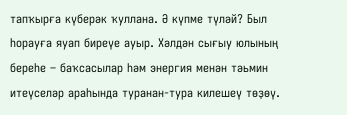тапҡырға күберәк ҡуллана. Ә күпме түләй? Был һорауға яуап биреүе ауыр. Хәлдән сығыу юлының береһе – баҡсасылар һәм энергия менән тәьмин итеүселәр араһында туранан-тура килешеү төҙөү.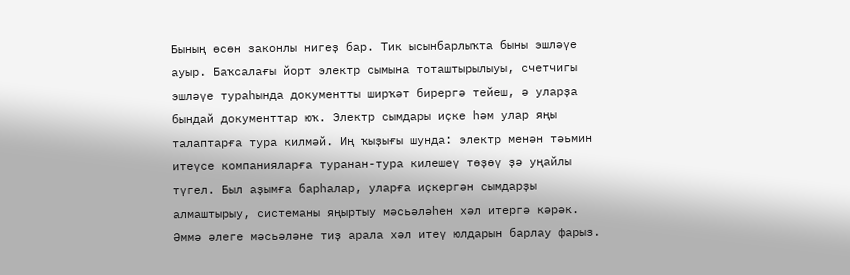Бының өсөн законлы нигеҙ бар. Тик ысынбарлыҡта быны эшләүе ауыр. Баҡсалағы йорт электр сымына тоташтырылыуы, счетчигы эшләүе тураһында документты ширҡәт бирергә тейеш, ә уларҙа бындай документтар юҡ. Электр сымдары иҫке һәм улар яңы талаптарға тура килмәй. Иң ҡыҙығы шунда: электр менән тәьмин итеүсе компанияларға туранан-тура килешеү төҙөү ҙә уңайлы түгел. Был аҙымға барһалар, уларға иҫкергән сымдарҙы алмаштырыу, системаны яңыртыу мәсьәләһен хәл итергә кәрәк. Әммә әлеге мәсьәләне тиҙ арала хәл итеү юлдарын барлау фарыз.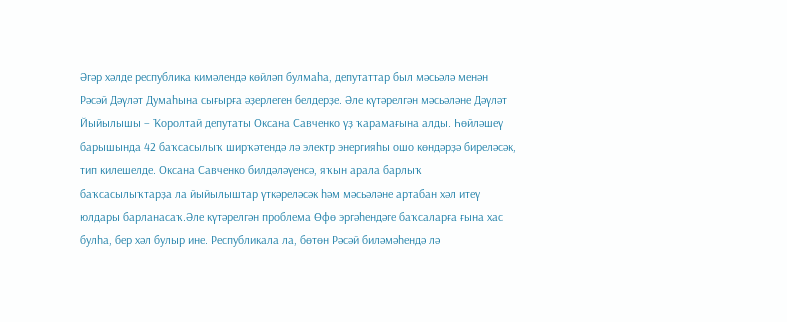Әгәр хәлде республика кимәлендә көйләп булмаһа, депутаттар был мәсьәлә менән Рәсәй Дәүләт Думаһына сығырға әҙерлеген белдерҙе. Әле күтәрелгән мәсьәләне Дәүләт Йыйылышы – Ҡоролтай депутаты Оксана Савченко үҙ ҡарамағына алды. Һөйләшеү барышында 42 баҡсасылыҡ ширҡәтендә лә электр энергияһы ошо көндәрҙә биреләсәк, тип килешелде. Оксана Савченко билдәләүенсә, яҡын арала барлыҡ баҡсасылыҡтарҙа ла йыйылыштар үткәреләсәк һәм мәсьәләне артабан хәл итеү юлдары барланасаҡ.Әле күтәрелгән проблема Өфө эргәһендәге баҡсаларға ғына хас булһа, бер хәл булыр ине. Республикала ла, бөтөн Рәсәй биләмәһендә лә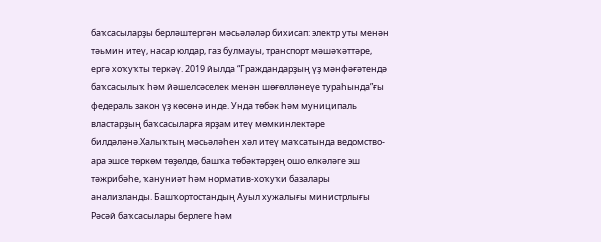баҡсасыларҙы берләштергән мәсьәләләр бихисап: электр уты менән тәьмин итеү, насар юлдар, газ булмауы, транспорт мәшәҡәттәре, ергә хоҡуҡты теркәү. 2019 йылда “Граждандарҙың үҙ мәнфәғәтендә баҡсасылыҡ һәм йәшелсәселек менән шөғөлләнеүе тураһында”ғы федераль закон үҙ көсөнә инде. Унда төбәк һәм муниципаль властарҙың баҡсасыларға ярҙам итеү мөмкинлектәре билдәләнә.Халыҡтың мәсьәләһен хәл итеү маҡсатында ведомство-ара эшсе төркөм төҙөлдө, башҡа төбәктәрҙең ошо өлкәләге эш тәжрибәһе, ҡануниәт һәм норматив-хоҡуҡи базалары анализланды. Башҡортостандың Ауыл хужалығы министрлығы Рәсәй баҡсасылары берлеге һәм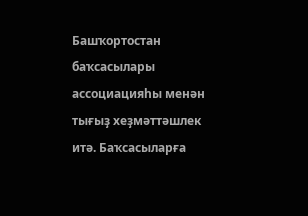Башҡортостан баҡсасылары ассоциацияһы менән тығыҙ хеҙмәттәшлек итә. Баҡсасыларға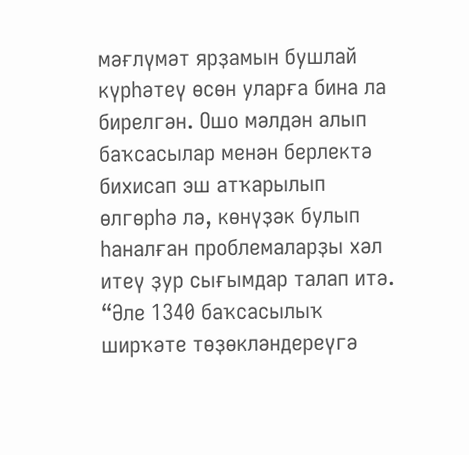мәғлүмәт ярҙамын бушлай күрһәтеү өсөн уларға бина ла бирелгән. Ошо мәлдән алып баҡсасылар менән берлектә бихисап эш атҡарылып өлгөрһә лә, көнүҙәк булып һаналған проблемаларҙы хәл итеү ҙур сығымдар талап итә. “Әле 1340 баҡсасылыҡ ширҡәте төҙөкләндереүгә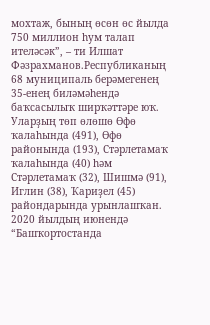мохтаж, бының өсөн өс йылда 750 миллион һум талап ителәсәк”, – ти Илшат Фәзрахманов.Республиканың 68 муниципаль берәмегенең 35-енең биләмәһендә баҡсасылыҡ ширҡәттәре юҡ. Уларҙың төп өлөшө Өфө ҡалаһында (491), Өфө районында (193), Стәрлетамаҡ ҡалаһында (40) һәм Стәрлетамаҡ (32), Шишмә (91), Иглин (38), Ҡариҙел (45) райондарында урынлашҡан. 2020 йылдың июнендә “Башҡортостанда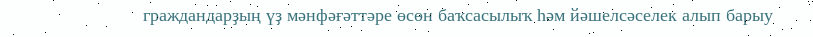граждандарҙың үҙ мәнфәғәттәре өсөн баҡсасылыҡ һәм йәшелсәселек алып барыу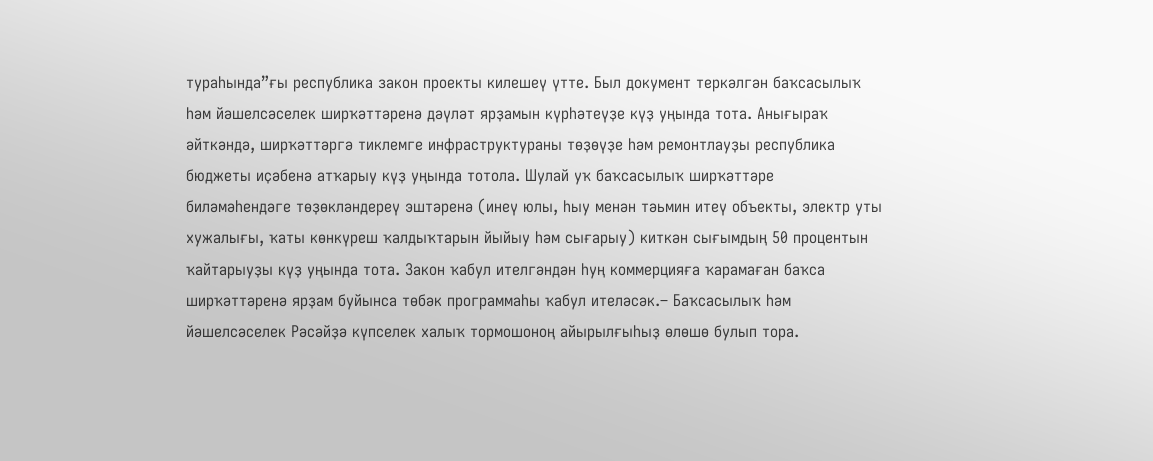тураһында”ғы республика закон проекты килешеү үтте. Был документ теркәлгән баҡсасылыҡ һәм йәшелсәселек ширҡәттәренә дәүләт ярҙамын күрһәтеүҙе күҙ уңында тота. Анығыраҡ әйткәндә, ширҡәттәргә тиклемге инфраструктураны төҙөүҙе һәм ремонтлауҙы республика бюджеты иҫәбенә атҡарыу күҙ уңында тотола. Шулай уҡ баҡсасылыҡ ширҡәттәре биләмәһендәге төҙөкләндереү эштәренә (инеү юлы, һыу менән тәьмин итеү объекты, электр уты хужалығы, ҡаты көнкүреш ҡалдыҡтарын йыйыу һәм сығарыу) киткән сығымдың 50 процентын ҡайтарыуҙы күҙ уңында тота. Закон ҡабул ителгәндән һуң коммерцияға ҡарамаған баҡса ширҡәттәренә ярҙам буйынса төбәк программаһы ҡабул ителәсәк.– Баҡсасылыҡ һәм йәшелсәселек Рәсәйҙә күпселек халыҡ тормошоноң айырылғыһыҙ өлөшө булып тора.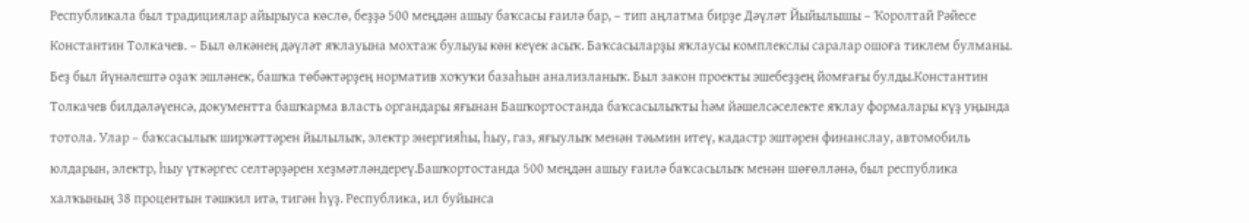Республикала был традициялар айырыуса көслө, беҙҙә 500 меңдән ашыу баҡсасы ғаилә бар, – тип аңлатма бирҙе Дәүләт Йыйылышы – Ҡоролтай Рәйесе Константин Толкачев. – Был өлкәнең дәүләт яҡлауына мохтаж булыуы көн кеүек асыҡ. Баҡсасыларҙы яҡлаусы комплекслы саралар ошоға тиклем булманы. Беҙ был йүнәлештә оҙаҡ эшләнек, башҡа төбәктәрҙең норматив хоҡуҡи базаһын анализланыҡ. Был закон проекты эшебеҙҙең йомғағы булды.Константин Толкачев билдәләүенсә, документта башҡарма власть органдары яғынан Башҡортостанда баҡсасылыҡты һәм йәшелсәселекте яҡлау формалары күҙ уңында тотола. Улар – баҡсасылыҡ ширҡәттәрен йылылыҡ, электр энергияһы, һыу, газ, яғыулыҡ менән тәьмин итеү, кадастр эштәрен финанслау, автомобиль юлдарын, электр, һыу үткәргес селтәрҙәрен хеҙмәтләндереү.Башҡортостанда 500 меңдән ашыу ғаилә баҡсасылыҡ менән шөғөлләнә, был республика халҡының 38 процентын тәшкил итә, тигән һүҙ. Республика, ил буйынса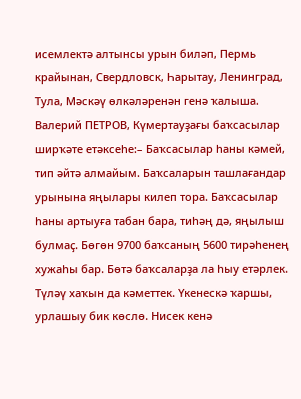исемлектә алтынсы урын биләп, Пермь крайынан, Свердловск, Һарытау, Ленинград, Тула, Мәскәү өлкәләренән генә ҡалыша.
Валерий ПЕТРОВ, Күмертауҙағы баҡсасылар ширҡәте етәксеһе:– Баҡсасылар һаны кәмей, тип әйтә алмайым. Баҡсаларын ташлағандар урынына яңылары килеп тора. Баҡсасылар һаны артыуға табан бара, тиһәң дә, яңылыш булмаҫ. Бөгөн 9700 баҡсаның 5600 тирәһенең хужаһы бар. Бөтә баҡсаларҙа ла һыу етәрлек. Түләү хаҡын да кәметтек. Үкенескә ҡаршы, урлашыу бик көслө. Нисек кенә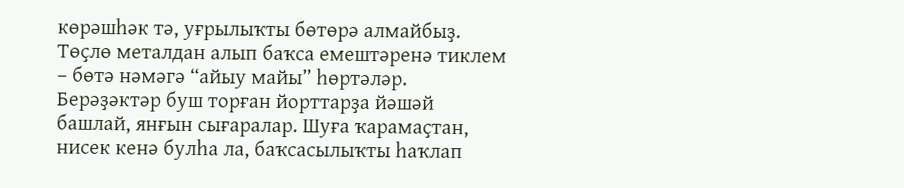көрәшһәк тә, уғрылыҡты бөтөрә алмайбыҙ. Төҫлө металдан алып баҡса емештәренә тиклем – бөтә нәмәгә “айыу майы” һөртәләр. Берәҙәктәр буш торған йорттарҙа йәшәй башлай, янғын сығаралар. Шуға ҡарамаҫтан, нисек кенә булһа ла, баҡсасылыҡты һаҡлап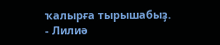ҡалырға тырышабыҙ.
- Лилиә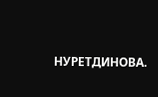НУРЕТДИНОВА.